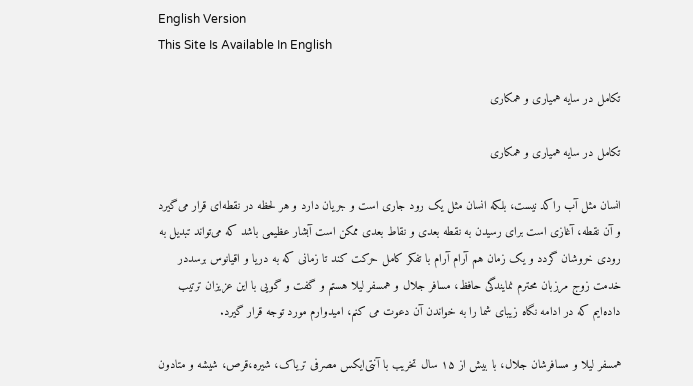English Version
This Site Is Available In English

تکامل در سایه همیاری و همکاری

تکامل در سایه همیاری و همکاری

انسان مثل آب راکد نیست، بلکه انسان مثل یک رود جاری‌ است و جریان دارد و هر لحظه در نقطه‌ای قرار می‌گیرد و آن نقطه، آغازی‌ است برای رسیدن به نقطه بعدی و نقاط بعدی ممکن است آبشار عظیمی باشد که می‌تواند تبدیل به رودی خروشان گردد و یک زمان هم آرام آرام با تفکر کامل حرکت کند تا زمانی که به دریا و اقیانوس برسددر خدمت زوج مرزبان محترم نمایندگی حافظ، مسافر جلال و همسفر لیلا هستم و گفت و گویی با این عزیزان ترتیب داده‌ایم که در ادامه نگاه زیبای شما را به خواندن آن دعوت می کنم، امیدوارم مورد توجه قرار گیرد.

همسفر لیلا و مسافرشان جلال، با بیش از ۱۵ سال تخریب با آنتی‌ایکس مصرفی تریاک، شیره،قرص، شیشه و متادون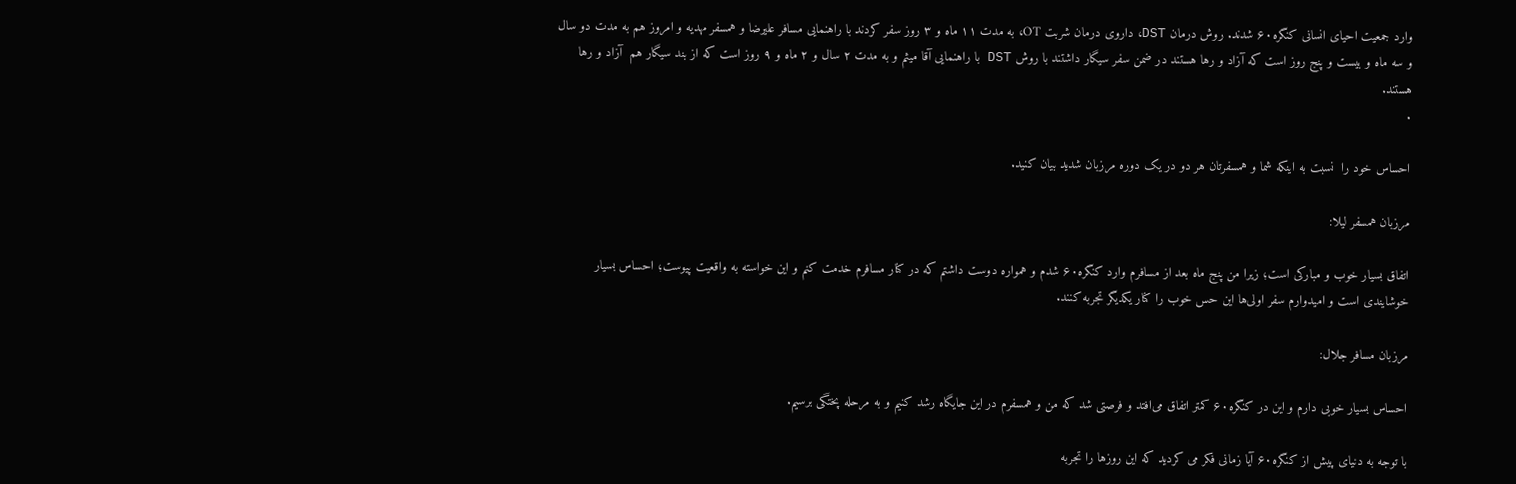وارد جمعیت احیای انسانی کنگره۶۰ شدند. روش درمان DST، داروی درمان شربت OT، به مدت ۱۱ ماه و ۳ روز سفر کردند با راهنمایی مسافر علیرضا و همسفر مهدیه و امروز هم به مدت دو سال و سه ماه و بیست و پنج روز است که آزاد و رها هستند در ضمن سفر سیگار داشتند با روش DST با راهنمایی آقا میثم و به مدت ۲ سال و ۲ ماه و ۹ روز است که از بند سیگار هم  آزاد و رها هستند.
.

احساس خود را  نسبت به اینکه شما و همسفرتان هر دو در یک دوره مرزبان شدید بیان کنید.

مرزبان همسفر لیلا:

اتفاق بسیار خوب و مبارکی است؛ زیرا من پنج ماه بعد از مسافرم وارد کنگره۶۰ شدم و همواره دوست داشتم که در کنار مسافرم خدمت کنم و این خواسته به واقعیت پیوست؛ احساس بسیار خوشایندی است و امیدوارم سفر اولی‌ها این حس خوب را کنار یکدیگر تجربه کنند.

مرزبان مسافر جلال:

احساس بسیار خوبی دارم و این در کنگره۶۰ کمتر اتفاق می‌افتد و فرصتی شد که من و همسفرم در این جایگاه رشد کنیم و به مرحله پختگی برسیم.

با توجه به دنیای پیش از کنگره۶۰ آیا زمانی فکر می کردید که این روزها را تجربه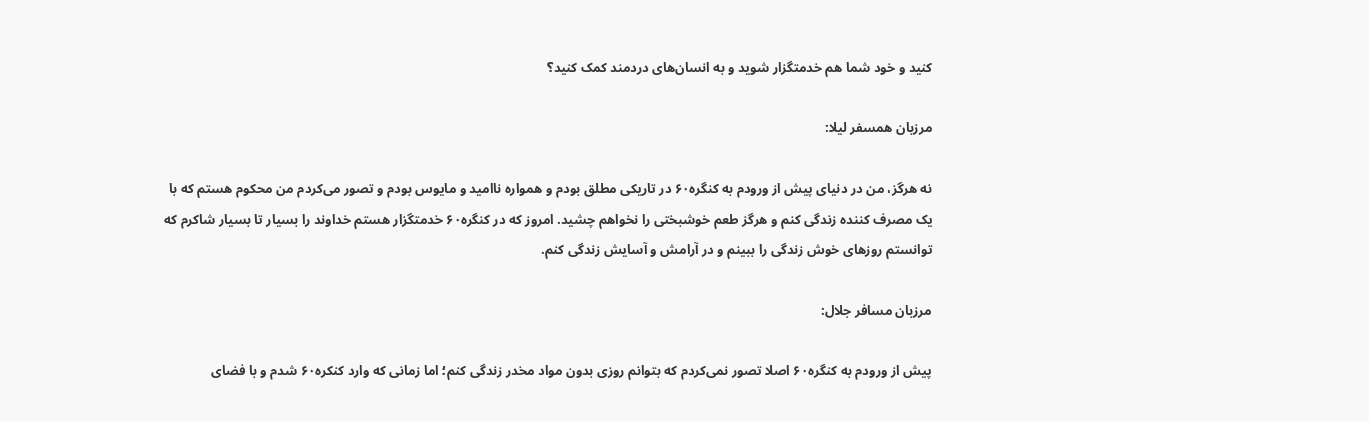کنید و خود شما هم خدمتگزار شوید و به انسان‌های دردمند کمک کنید؟

مرزبان همسفر لیلا:

نه هرگز، من در دنیای پیش از ورودم به کنگره۶۰ در تاریکی مطلق بودم و همواره ناامید و مایوس بودم و تصور می‌کردم من محکوم هستم که با یک مصرف کننده زندگی کنم و هرگز طعم خوشبختی را نخواهم چشید. امروز که در کنگره۶۰ خدمتگزار هستم خداوند را بسیار تا بسیار شاکرم که توانستم روزهای خوش زندگی را ببینم و در آرامش و آسایش زندگی کنم.

مرزبان مسافر جلال:

پیش از ورودم به کنگره۶۰ اصلا تصور نمی‌کردم که بتوانم روزی بدون مواد مخدر زندگی کنم؛ اما زمانی که وارد کنکره۶۰ شدم و با فضای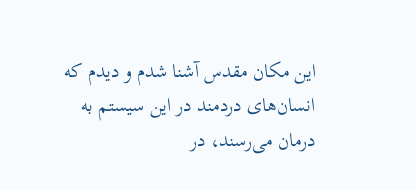این مکان مقدس آشنا شدم و دیدم که انسان‌های دردمند در این سیستم به درمان می‌رسند، در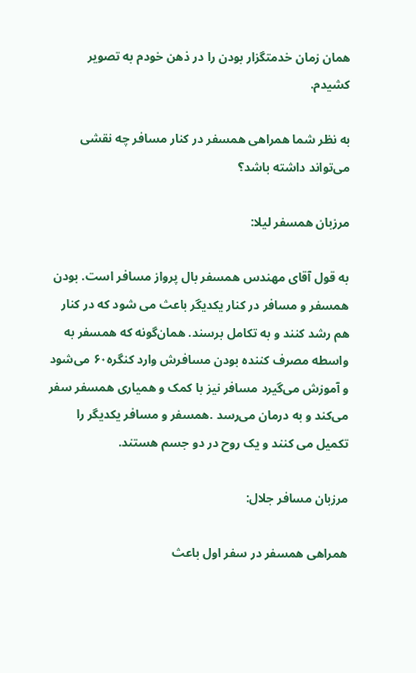همان زمان خدمتگزار بودن را در ذهن خودم به تصویر کشیدم.

به نظر شما همراهی همسفر در کنار مسافر چه نقشی می‌تواند داشته باشد؟

مرزبان همسفر لیلا:

به قول آقای مهندس همسفر بال پرواز مسافر است. بودن همسفر و مسافر در کنار یکدیگر باعث می شود که در کنار هم رشد کنند و به تکامل برسند. همان‌گونه که همسفر به واسطه مصرف کننده بودن مسافرش وارد کنگره۶۰ می‌شود و آموزش می‌گیرد مسافر نیز با کمک و همیاری همسفر سفر می‌کند و به درمان می‌رسد .همسفر و مسافر یکدیگر را تکمیل می کنند و یک روح در دو جسم هستند.

مرزبان مسافر جلال:

همراهی همسفر در سفر اول باعث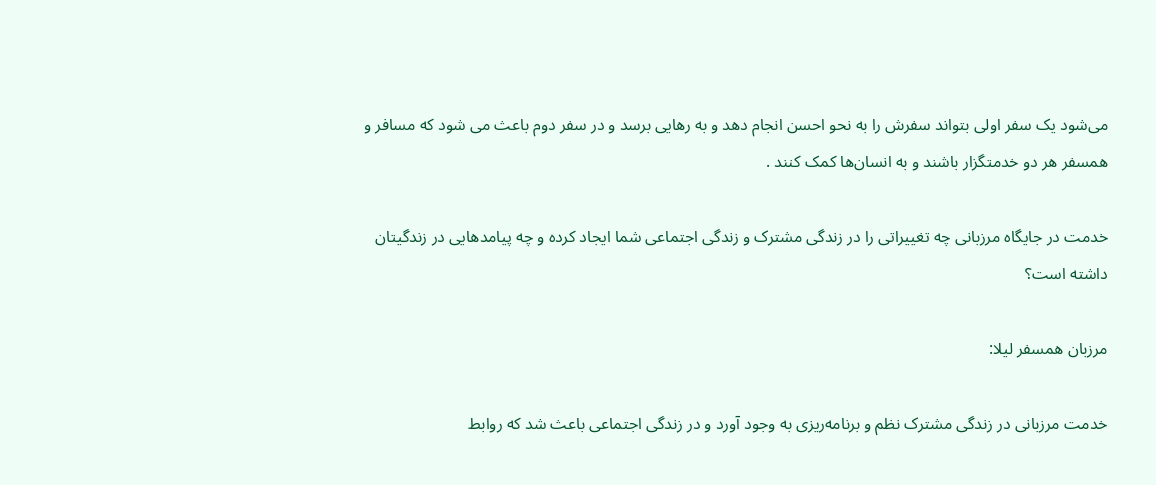می‌شود یک سفر اولی بتواند سفرش را به نحو احسن انجام دهد و به رهایی برسد و در سفر دوم باعث می شود که مسافر و همسفر هر دو خدمتگزار باشند و به انسان‌ها کمک کنند .

خدمت در جایگاه مرزبانی چه تغییراتی را در زندگی مشترک و زندگی اجتماعی شما ایجاد کرده و چه پیامدهایی در زندگیتان داشته است؟

مرزبان همسفر لیلا:

خدمت مرزبانی در زندگی مشترک نظم و برنامه‌ریزی به وجود آورد و در زندگی اجتماعی باعث شد که روابط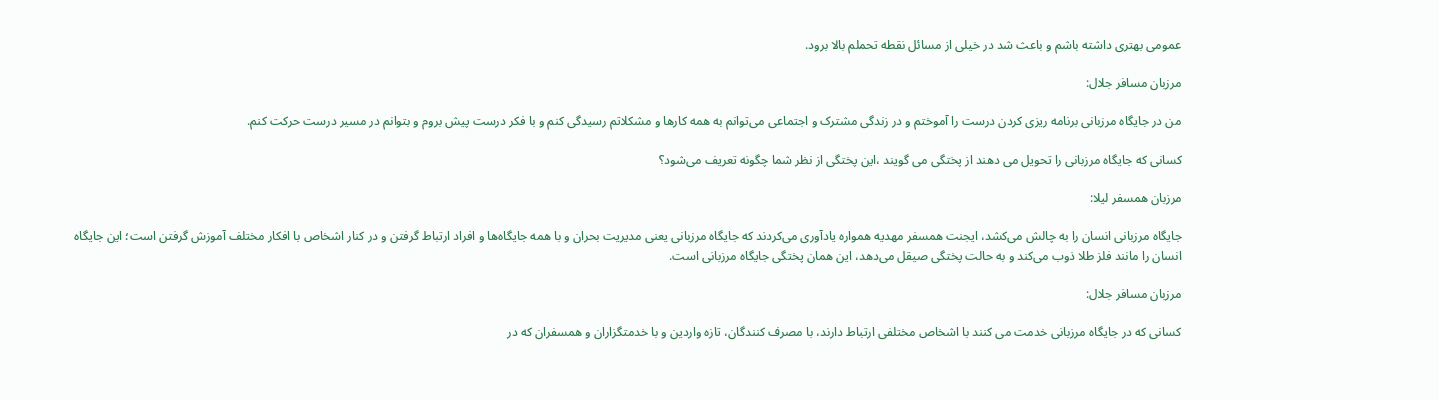عمومی بهتری داشته باشم و باعث شد در خیلی از مسائل نقطه تحملم بالا برود.

مرزبان مسافر جلال:

من در جایگاه مرزبانی برنامه ریزی کردن درست را آموختم و در زندگی مشترک و اجتماعی می‌توانم به همه کارها و مشکلاتم رسیدگی کنم و با فکر درست پیش بروم و بتوانم در مسیر درست حرکت کنم.

کسانی که جایگاه مرزبانی را تحویل می دهند از پختگی می گویند ،این پختگی از نظر شما چگونه تعریف می‌شود؟

مرزبان همسفر لیلا:

جایگاه مرزبانی انسان را به چالش می‌کشد، ایجنت همسفر مهدیه همواره یادآوری می‌کردند که جایگاه مرزبانی یعنی مدیریت بحران و با همه جایگاه‌ها و افراد ارتباط گرفتن و در کنار اشخاص با افکار مختلف آموزش گرفتن است؛ این جایگاه انسان را مانند فلز طلا ذوب می‌کند و به حالت پختگی صیقل می‌دهد، این همان پختگی جایگاه مرزبانی است.

مرزبان مسافر جلال:

کسانی که در جایگاه مرزبانی خدمت می کنند با اشخاص مختلفی ارتباط دارند، با مصرف کنندگان، تازه واردین و با خدمتگزاران و همسفران که در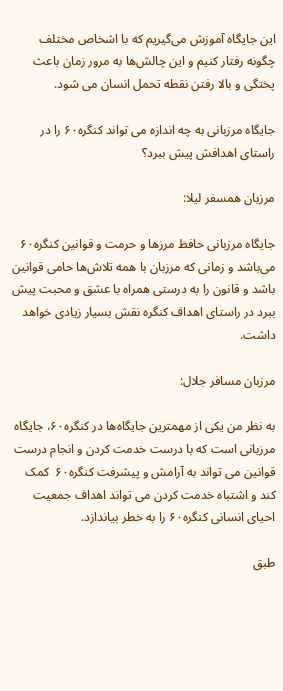این جایگاه آموزش می‌گیریم که با اشخاص مختلف چگونه رفتار کنیم و این چالش‌ها به مرور زمان باعث پختگی و بالا رفتن نقطه تحمل انسان می شود.

جایگاه مرزبانی به چه اندازه می تواند کنگره۶۰ را در راستای اهدافش پیش ببرد؟

مرزبان همسفر لیلا:

جایگاه مرزبانی حافظ مرزها و حرمت و قوانین کنگره۶۰ می‌باشد و زمانی که مرزبان با همه تلاش‌ها حامی قوانین باشد و قانون را به درستی همراه با عشق و محبت پیش ببرد در راستای اهداف کنگره نقش بسیار زیادی خواهد داشت.

مرزبان مسافر جلال:

به نظر من یکی از مهمترین جایگاه‌ها در کنگره۶۰، جایگاه مرزبانی است که با درست خدمت کردن و انجام درست قوانین می تواند به آرامش و پیشرفت کنگره۶۰  کمک کند و اشتباه خدمت کردن می تواند اهداف جمعیت احیای انسانی کنگره۶۰ را به خطر بیاندازد.

طبق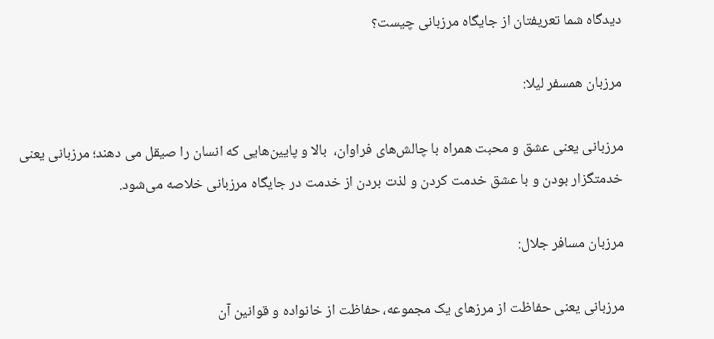دیدگاه شما تعریفتان از جایگاه مرزبانی چیست؟

مرزبان همسفر لیلا:

مرزبانی یعنی عشق و محبت همراه با چالش‌های فراوان،  بالا و پایین‌هایی که انسان را صیقل می دهند؛ مرزبانی یعنی خدمتگزار بودن و با عشق خدمت کردن و لذت بردن از خدمت در جایگاه مرزبانی خلاصه می‌شود.

مرزبان مسافر جلال:

مرزبانی یعنی حفاظت از مرزهای یک مجموعه، حفاظت از خانواده و قوانین آن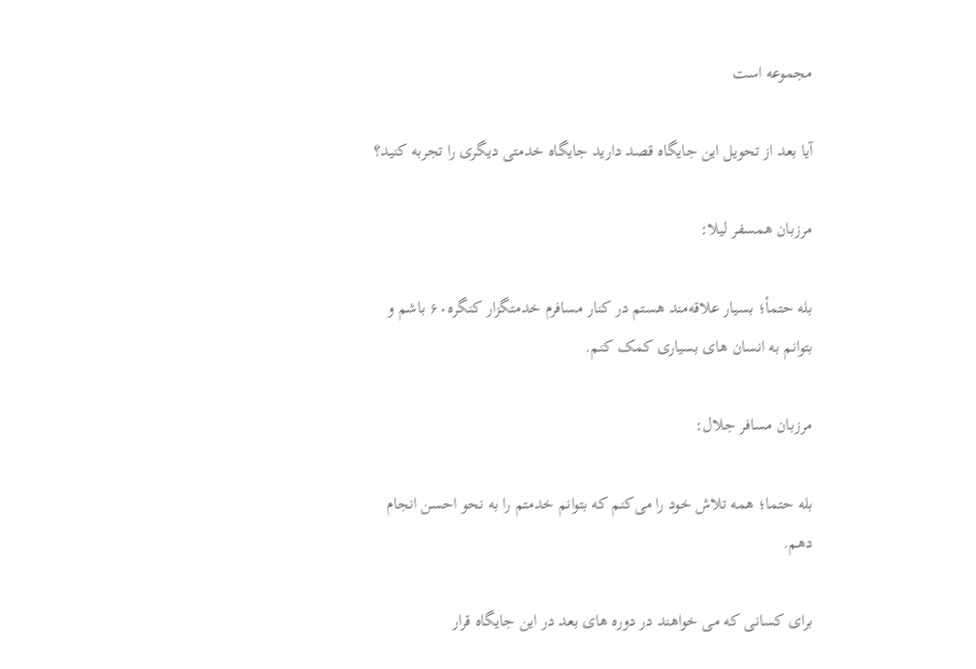مجموعه است

آیا بعد از تحویل این جایگاه قصد دارید جایگاه خدمتی دیگری را تجربه کنید؟

مرزبان همسفر لیلا:

بله حتمأ؛ بسیار علاقه‌مند هستم در کنار مسافرم خدمتگزار کنگره۶۰ باشم و بتوانم به انسان های بسیاری کمک کنم.

مرزبان مسافر جلال:

بله حتما؛ همه تلاش خود را می‌کنم که بتوانم خدمتم را به نحو احسن انجام دهم.

برای کسانی که می خواهند در دوره های بعد در این جایگاه قرار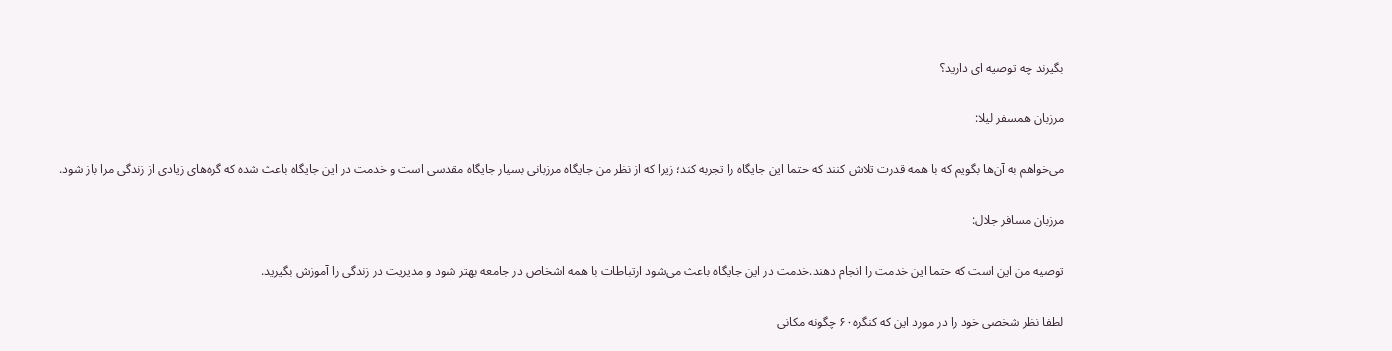بگیرند چه توصیه ای دارید؟

مرزبان همسفر لیلا:

می‌خواهم به آن‌ها بگویم که با همه قدرت تلاش کنند که حتما این جایگاه را تجربه کند؛ زیرا که از نظر من جایگاه مرزبانی بسیار جایگاه مقدسی است و خدمت در این جایگاه باعث شده که گره‌های زیادی از زندگی مرا باز شود.

مرزبان مسافر جلال:

توصیه من این است که حتما این خدمت را انجام دهند.خدمت در این جایگاه باعث می‌شود ارتباطات با همه اشخاص در جامعه بهتر شود و مدیریت در زندگی را آموزش بگیرید.

لطفا نظر شخصی خود را در مورد این که کنگره۶۰ چگونه مکانی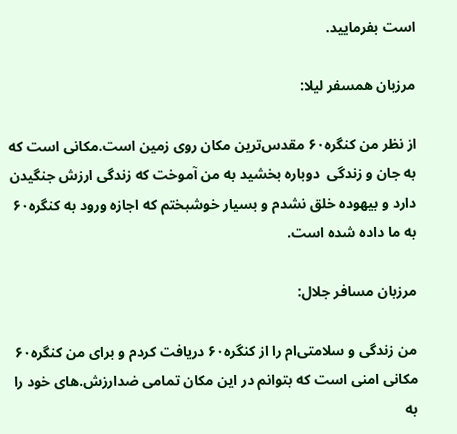است بفرمایید.

مرزبان همسفر لیلا:

از نظر من کنگره۶۰ مقدس‌ترین مکان روی زمین است.مکانی است که به جان و زندگی  دوباره بخشید به من آموخت که زندگی ارزش جنگیدن دارد و بیهوده خلق نشدم و بسیار خوشبختم که اجازه ورود به کنگره۶۰ به ما داده شده است.

مرزبان مسافر جلال:

من زندگی و سلامتی‌ام را از کنگره۶۰ دریافت کردم و برای من کنگره۶۰ مکانی امنی است که بتوانم در این مکان تمامی ضدارزش.های خود را به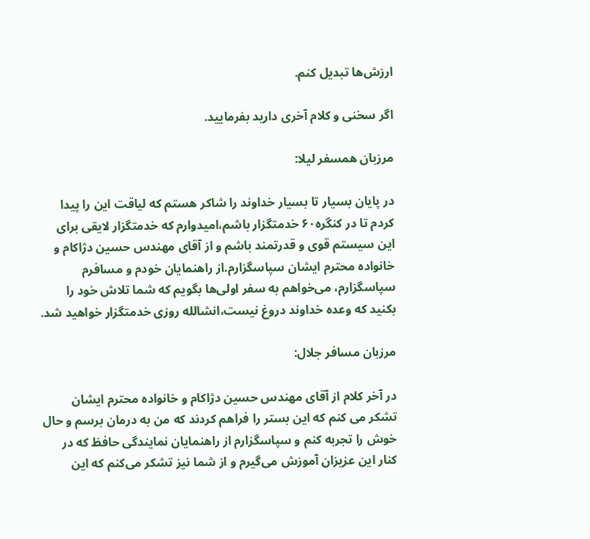ارزش‌ها تبدیل کنم.

اگر سخنی و کلام آخری دارید بفرمایید.

مرزبان همسفر لیلا:

در پایان بسیار تا بسیار خداوند را شاکر هستم که لیاقت این را پیدا کردم تا در کنگره۶۰ خدمتگزار باشم،امیدوارم که خدمتگزار لایقی برای این سیستم قوی و قدرتمند باشم و از آقای مهندس حسین دژاکام و خانواده محترم‌ ایشان سپاسگزارم.از راهنمایان خودم و مسافرم سپاسگزارم، می‌خواهم به سفر اولی‌ها بگویم که شما تلاش خود را بکنید که وعده خداوند دروغ نیست،انشالله روزی خدمتگزار خواهید شد.

مرزبان مسافر جلال:

در آخر کلام از آقای مهندس حسین دژاکام و خانواده محترم‌ ایشان تشکر می کنم که این بستر را فراهم کردند که من به درمان برسم و حال خوش را تجربه کنم و سپاسگزارم از راهنمایان نمایندگی حافظ که در کنار این عزیزان آموزش می‌گیرم و از شما نیز تشکر می‌کنم که این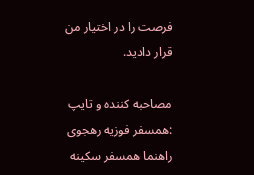فرصت را در اختیار من قرار دادید.

مصاحبه کننده و تایپ :همسفر فوزیه رهجوی راهنما همسفر سکینه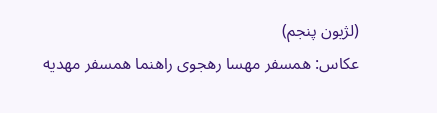(لژیون پنجم)
عکاس: همسفر مهسا رهجوی راهنما همسفر مهدیه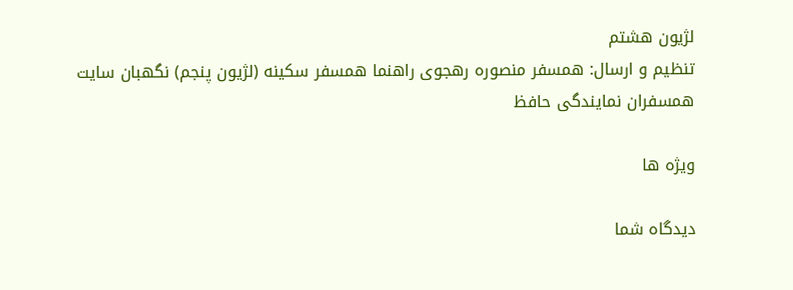لژیون هشتم
تنظیم و ارسال: همسفر منصوره رهجوی راهنما همسفر سکینه (لژیون پنجم) نگهبان سایت
همسفران نمایندگی حافظ

ویژه ها

دیدگاه شما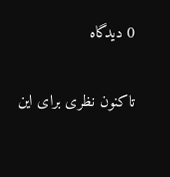0 دیدگاه

تاکنون نظری برای این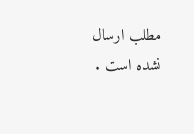مطلب ارسال نشده است .